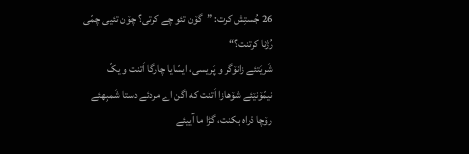26 جُستِش کرت: ”گۆن تئو چے کرتی؟ چۆن تئیی چمّی رُژنا کرتنت؟“
شَریَتئے زانۆگر و پَریسی، ایسّایا چارگا اَتنت و یکّ نیمّۆنێئے شۆهازا اَتنت که اگن اے مردئے دستا شَمبِهئے رۆچا دْراه بکنت، گڑا ما آییئے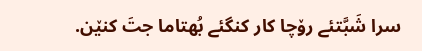سرا شَبَّتئے رۆچا کار کنگئے بُهتاما جتَ کنێن.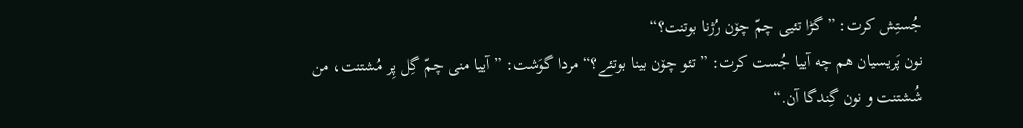جُستِش کرت: ”گڑا تئیی چمّ چۆن رُژنا بوتنت؟“
نون پَریسیان هم چه آییا جُست کرت: ”تئو چۆن بینا بوتئے؟“ مردا گوَشت: ”آییا منی چمّ گِل پِر مُشتنت، من شُشتنت و نون گِندگا آن.“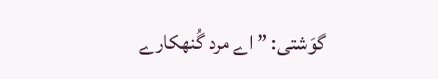گوَشتی: ”اے مرد گُنهکارے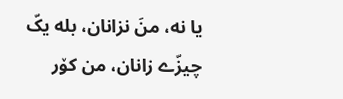یا نه، منَ نزانان، بله یکّ چیزّے زانان، من کۆر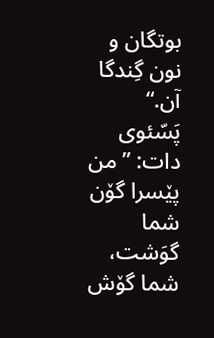بوتگان و نون گِندگا آن.“
پَسّئوی دات: ”من پێسرا گۆن شما گوَشت، شما گۆش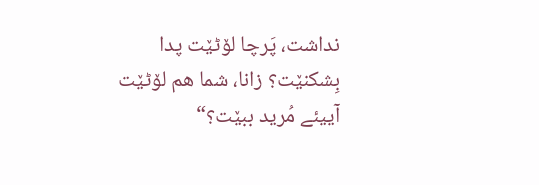نداشت، پَرچا لۆٹێت پدا بِشکنێت؟ زانا، شما هم لۆٹێت آییئے مُرید ببێت؟“